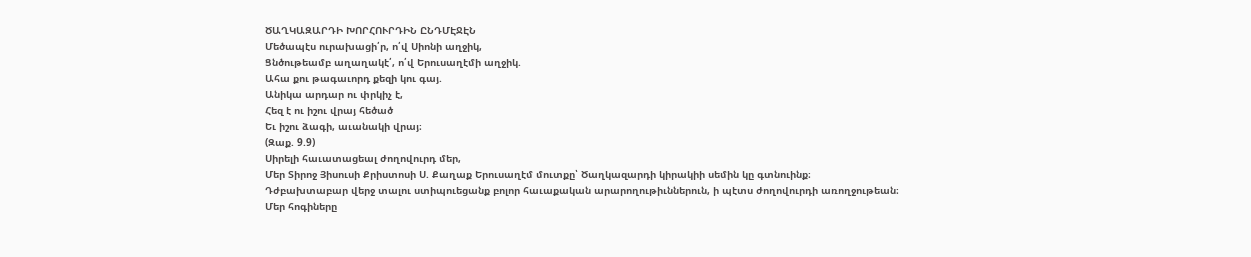ԾԱՂԿԱԶԱՐԴԻ ԽՈՐՀՈՒՐԴԻՆ ԸՆԴՄԷՋԷՆ
Մեծապէս ուրախացի՛ր, ո՛վ Սիոնի աղջիկ,
Ցնծութեամբ աղաղակէ՛, ո՛վ Երուսաղէմի աղջիկ.
Ահա քու թագաւորդ քեզի կու գայ.
Անիկա արդար ու փրկիչ է,
Հեզ է ու իշու վրայ հեծած
Եւ իշու ձագի, աւանակի վրայ։
(Զաք. 9.9)
Սիրելի հաւատացեալ ժողովուրդ մեր,
Մեր Տիրոջ Յիսուսի Քրիստոսի Ս. Քաղաք Երուսաղէմ մուտքը՝ Ծաղկազարդի կիրակիի սեմին կը գտնուինք։
Դժբախտաբար վերջ տալու ստիպուեցանք բոլոր հաւաքական արարողութիւններուն, ի պէտս ժողովուրդի առողջութեան։
Մեր հոգիները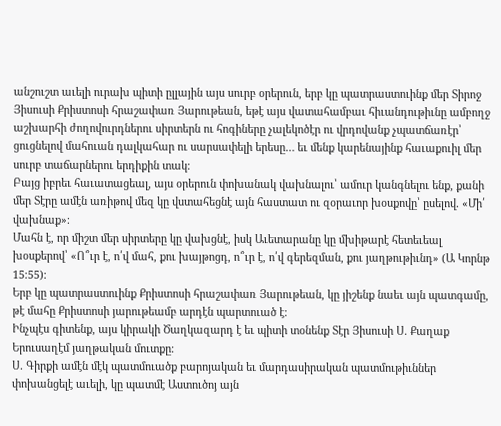անշուշտ աւելի ուրախ պիտի ըլլային այս սուրբ օրերուն, երբ կը պատրաստուինք մեր Տիրոջ Յիսուսի Քրիստոսի հրաշափառ Յարութեան, եթէ այս վատահամբաւ հիւանդութիւնը ամբողջ աշխարհի ժողովուրդներու սիրտերն ու հոգիները չալեկոծէր ու վրդովանք չպատճառէր՝ ցուցնելով մահուան դալկահար ու սարսափելի երեսը… եւ մենք կարենայինք հաւաքուիլ մեր սուրբ տաճարներու երդիքին տակ։
Բայց իբրեւ հաւատացեալ, այս օրերուն փոխանակ վախնալու՝ ամուր կանգնելու ենք, քանի մեր Տէրը ամէն առիթով մեզ կը վստահեցնէ այն հաստատ ու զօրաւոր խօսքովը՝ ըսելով. «Մի՛ վախնաք»։
Մահն է, որ միշտ մեր սիրտերը կը վախցնէ, իսկ Աւետարանը կը մխիթարէ հետեւեալ խօսքերով՝ «Ո՞ւր է, ո՛վ մահ, քու խայթոցդ, ո՞ւր է, ո՛վ գերեզման, քու յաղթութիւնդ» (Ա Կորնթ 15։55)։
Երբ կը պատրաստուինք Քրիստոսի հրաշափառ Յարութեան, կը յիշենք նաեւ այն պատգամը, թէ մահը Քրիստոսի յարութեամբ արդէն պարտուած է։
Ինչպէս գիտենք, այս կիրակի Ծաղկազարդ է եւ պիտի տօնենք Տէր Յիսուսի Ս. Քաղաք Երուսաղէմ յաղթական մուտքը։
Ս. Գիրքի ամէն մէկ պատմուածք բարոյական եւ մարդասիրական պատմութիւններ փոխանցելէ աւելի, կը պատմէ Աստուծոյ այն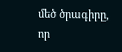մեծ ծրագիրը, որ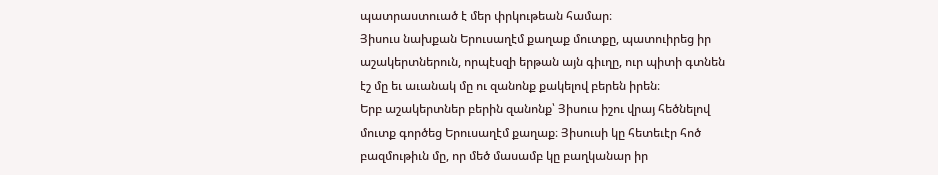պատրաստուած է մեր փրկութեան համար։
Յիսուս նախքան Երուսաղէմ քաղաք մուտքը, պատուիրեց իր աշակերտներուն, որպէսզի երթան այն գիւղը, ուր պիտի գտնեն էշ մը եւ աւանակ մը ու զանոնք քակելով բերեն իրեն։
Երբ աշակերտներ բերին զանոնք՝ Յիսուս իշու վրայ հեծնելով մուտք գործեց Երուսաղէմ քաղաք։ Յիսուսի կը հետեւէր հոծ բազմութիւն մը, որ մեծ մասամբ կը բաղկանար իր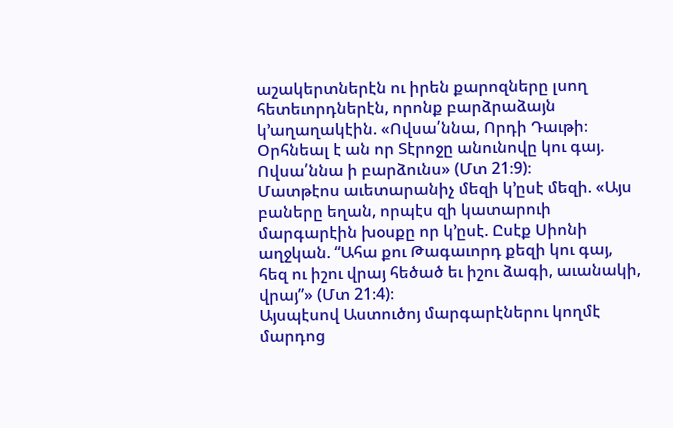աշակերտներէն ու իրեն քարոզները լսող հետեւորդներէն, որոնք բարձրաձայն կ՚աղաղակէին. «Ովսա՛ննա, Որդի Դաւթի։ Օրհնեալ է ան որ Տէրոջը անունովը կու գայ. Ովսա՛ննա ի բարձունս» (Մտ 21։9)։
Մատթէոս աւետարանիչ մեզի կ՚ըսէ մեզի. «Այս բաները եղան, որպէս զի կատարուի մարգարէին խօսքը որ կ՚ըսէ. Ըսէք Սիոնի աղջկան. “Ահա քու Թագաւորդ քեզի կու գայ, հեզ ու իշու վրայ հեծած եւ իշու ձագի, աւանակի, վրայ”» (Մտ 21։4)։
Այսպէսով Աստուծոյ մարգարէներու կողմէ մարդոց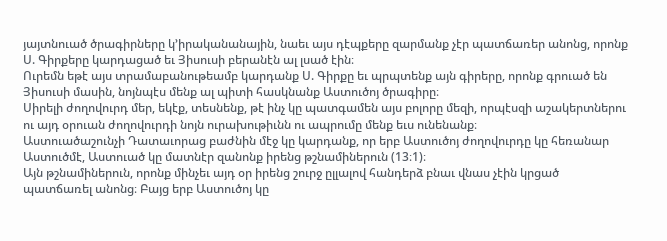յայտնուած ծրագիրները կ՚իրականանային, նաեւ այս դէպքերը զարմանք չէր պատճառեր անոնց, որոնք Ս. Գիրքերը կարդացած եւ Յիսուսի բերանէն ալ լսած էին։
Ուրեմն եթէ այս տրամաբանութեամբ կարդանք Ս. Գիրքը եւ պրպտենք այն գիրերը, որոնք գրուած են Յիսուսի մասին, նոյնպէս մենք ալ պիտի հասկնանք Աստուծոյ ծրագիրը։
Սիրելի ժողովուրդ մեր, եկէք, տեսնենք, թէ ինչ կը պատգամեն այս բոլորը մեզի, որպէսզի աշակերտներու ու այդ օրուան ժողովուրդի նոյն ուրախութիւնն ու ապրումը մենք եւս ունենանք։
Աստուածաշունչի Դատաւորաց բաժնին մէջ կը կարդանք, որ երբ Աստուծոյ ժողովուրդը կը հեռանար Աստուծմէ, Աստուած կը մատնէր զանոնք իրենց թշնամիներուն (13։1)։
Այն թշնամիներուն, որոնք մինչեւ այդ օր իրենց շուրջ ըլլալով հանդերձ բնաւ վնաս չէին կրցած պատճառել անոնց։ Բայց երբ Աստուծոյ կը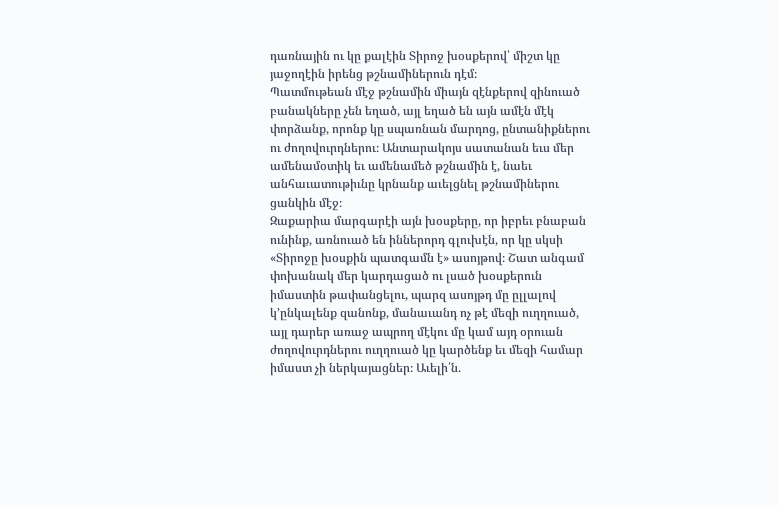դառնային ու կը քալէին Տիրոջ խօսքերով՝ միշտ կը յաջողէին իրենց թշնամիներուն դէմ։
Պատմութեան մէջ թշնամին միայն զէնքերով զինուած բանակները չեն եղած, այլ եղած են այն ամէն մէկ փորձանք, որոնք կը սպառնան մարդոց, ընտանիքներու ու ժողովուրդներու։ Անտարակոյս սատանան եւս մեր ամենամօտիկ եւ ամենամեծ թշնամին է, նաեւ անհաւատութիւնը կրնանք աւելցնել թշնամիներու ցանկին մէջ։
Զաքարիա մարգարէի այն խօսքերը, որ իբրեւ բնաբան ունինք, առնուած են իններորդ գլուխէն, որ կը սկսի «Տիրոջը խօսքին պատգամն է» ասոյթով։ Շատ անգամ փոխանակ մեր կարդացած ու լսած խօսքերուն իմաստին թափանցելու, պարզ ասոյթդ մը ըլլալով կ՚ընկալենք զանոնք, մանաւանդ ոչ թէ մեզի ուղղուած, այլ դարեր առաջ ապրող մէկու մը կամ այդ օրուան ժողովուրդներու ուղղուած կը կարծենք եւ մեզի համար իմաստ չի ներկայացներ։ Աւելի՛ն.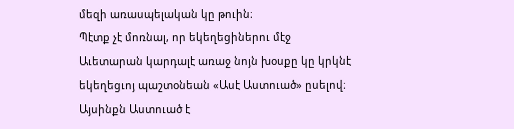մեզի առասպելական կը թուին։
Պէտք չէ մոռնալ, որ եկեղեցիներու մէջ Աւետարան կարդալէ առաջ նոյն խօսքը կը կրկնէ եկեղեցւոյ պաշտօնեան «Ասէ Աստուած» ըսելով։ Այսինքն Աստուած է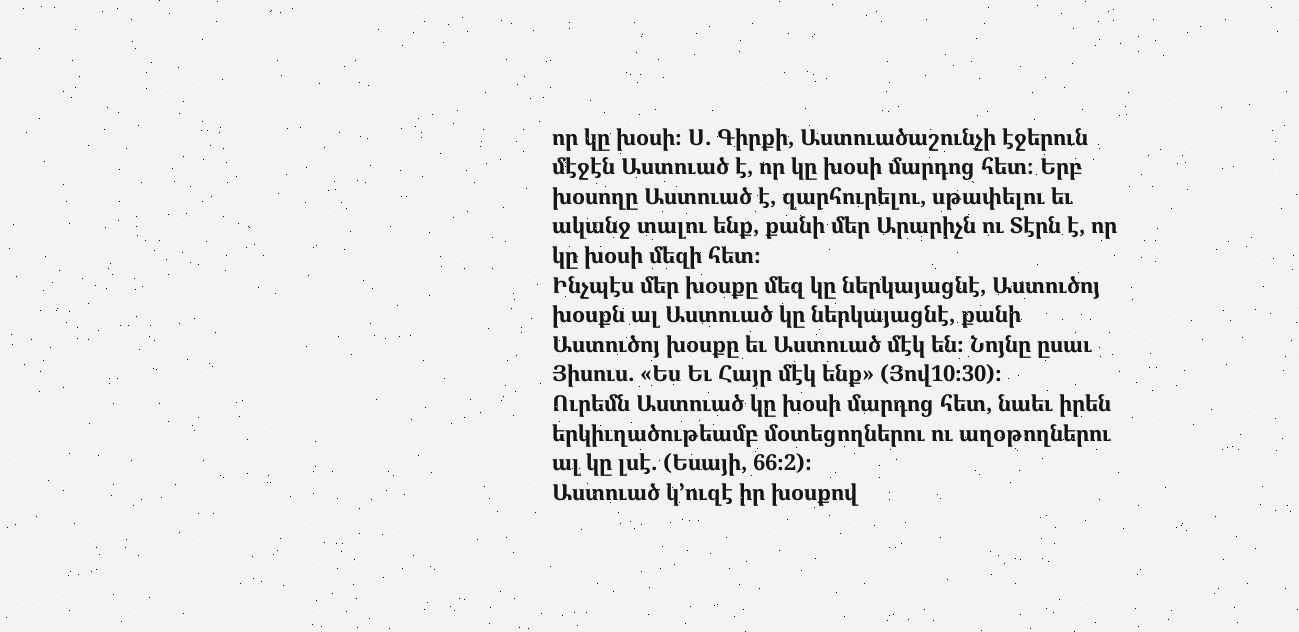որ կը խօսի։ Ս. Գիրքի, Աստուածաշունչի էջերուն մէջէն Աստուած է, որ կը խօսի մարդոց հետ։ Երբ խօսողը Աստուած է, զարհուրելու, սթափելու եւ ականջ տալու ենք, քանի մեր Արարիչն ու Տէրն է, որ կը խօսի մեզի հետ։
Ինչպէս մեր խօսքը մեզ կը ներկայացնէ, Աստուծոյ խօսքն ալ Աստուած կը ներկայացնէ, քանի Աստուծոյ խօսքը եւ Աստուած մէկ են։ Նոյնը ըսաւ Յիսուս. «Ես Եւ Հայր մէկ ենք» (Յով10։30)։
Ուրեմն Աստուած կը խօսի մարդոց հետ, նաեւ իրեն երկիւղածութեամբ մօտեցողներու ու աղօթողներու ալ կը լսէ. (Եսայի, 66։2)։
Աստուած կ՚ուզէ իր խօսքով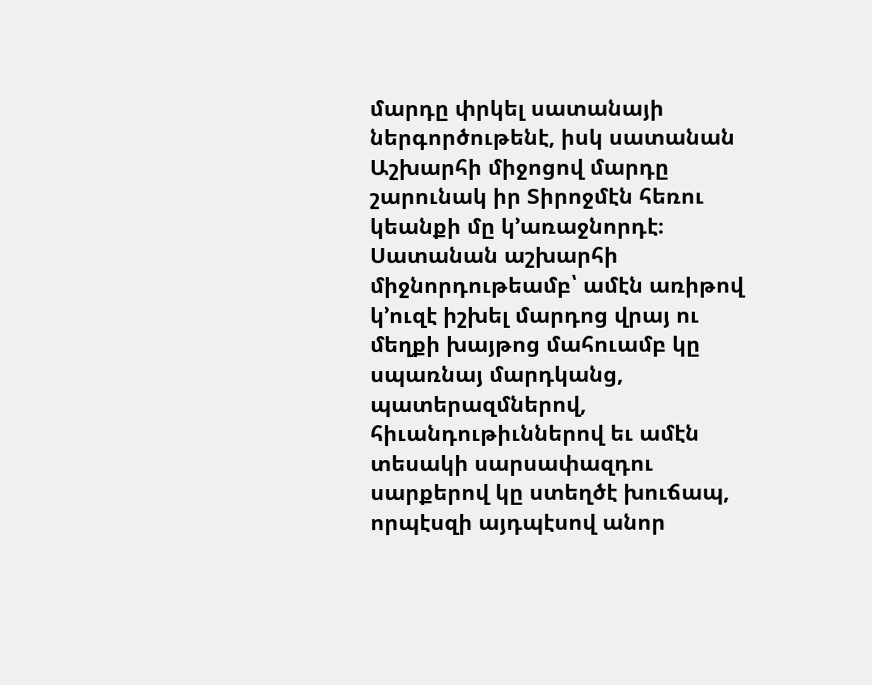մարդը փրկել սատանայի ներգործութենէ, իսկ սատանան Աշխարհի միջոցով մարդը շարունակ իր Տիրոջմէն հեռու կեանքի մը կ՚առաջնորդէ։
Սատանան աշխարհի միջնորդութեամբ՝ ամէն առիթով կ՚ուզէ իշխել մարդոց վրայ ու մեղքի խայթոց մահուամբ կը սպառնայ մարդկանց, պատերազմներով, հիւանդութիւններով եւ ամէն տեսակի սարսափազդու սարքերով կը ստեղծէ խուճապ, որպէսզի այդպէսով անոր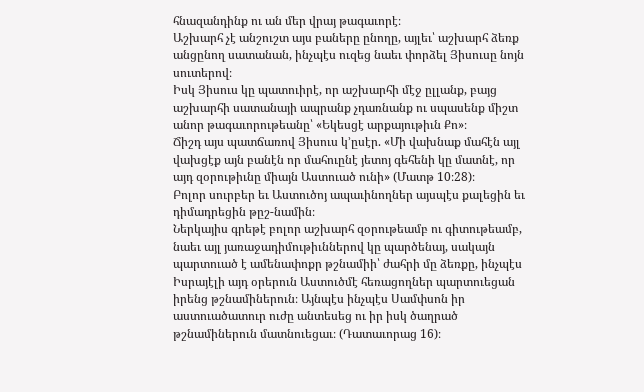հնազանդինք ու ան մեր վրայ թագաւորէ։
Աշխարհ չէ անշուշտ այս բաները ընողը, այլեւ՝ աշխարհ ձեռք անցընող սատանան, ինչպէս ուզեց նաեւ փորձել Յիսուսը նոյն սուտերով։
Իսկ Յիսուս կը պատուիրէ, որ աշխարհի մէջ ըլլանք, բայց աշխարհի սատանայի ապրանք չդառնանք ու սպասենք միշտ անոր թագաւորութեանը՝ «Եկեսցէ արքայութիւն Քո»։
Ճիշդ այս պատճառով Յիսուս կ՚ըսէր. «Մի վախնաք մահէն այլ վախցէք այն բանէն որ մահուընէ յետոյ գեհենի կը մատնէ, որ այդ զօրութիւնը միայն Աստուած ունի» (Մատթ 10։28)։
Բոլոր սուրբեր եւ Աստուծոյ ապաւինողներ այսպէս քալեցին եւ դիմադրեցին թըշ-նամին։
Ներկայիս գրեթէ բոլոր աշխարհ զօրութեամբ ու գիտութեամբ, նաեւ այլ յառաջադիմութիւններով կը պարծենայ, սակայն պարտուած է ամենափոքր թշնամիի՝ ժահրի մը ձեռքը, ինչպէս Իսրայէլի այդ օրերուն Աստուծմէ հեռացողներ պարտուեցան իրենց թշնամիներուն։ Այնպէս ինչպէս Սամփսոն իր աստուածատուր ուժը անտեսեց ու իր իսկ ծաղրած թշնամիներուն մատնուեցաւ։ (Դատաւորաց 16)։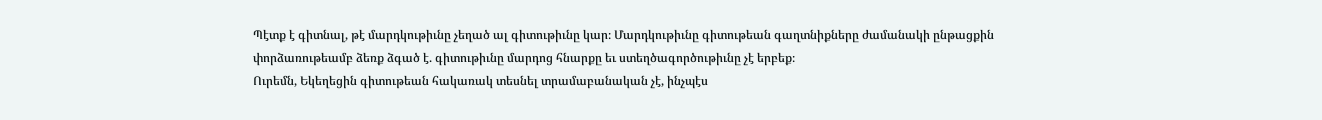Պէտք է գիտնալ, թէ մարդկութիւնը չեղած ալ գիտութիւնը կար։ Մարդկութիւնը գիտութեան գաղտնիքները ժամանակի ընթացքին փորձառութեամբ ձեռք ձգած է. գիտութիւնը մարդոց հնարքը եւ ստեղծագործութիւնը չէ երբեք։
Ուրեմն, Եկեղեցին գիտութեան հակառակ տեսնել տրամաբանական չէ, ինչպէս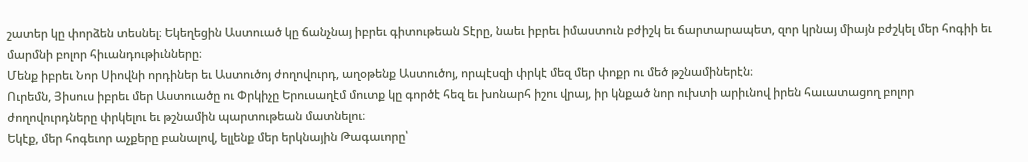շատեր կը փորձեն տեսնել։ Եկեղեցին Աստուած կը ճանչնայ իբրեւ գիտութեան Տէրը, նաեւ իբրեւ իմաստուն բժիշկ եւ ճարտարապետ, զոր կրնայ միայն բժշկել մեր հոգիի եւ մարմնի բոլոր հիւանդութիւնները։
Մենք իբրեւ Նոր Սիովնի որդիներ եւ Աստուծոյ ժողովուրդ, աղօթենք Աստուծոյ, որպէսզի փրկէ մեզ մեր փոքր ու մեծ թշնամիներէն։
Ուրեմն, Յիսուս իբրեւ մեր Աստուածը ու Փրկիչը Երուսաղէմ մուտք կը գործէ հեզ եւ խոնարհ իշու վրայ, իր կնքած նոր ուխտի արիւնով իրեն հաւատացող բոլոր ժողովուրդները փրկելու եւ թշնամին պարտութեան մատնելու։
Եկէք, մեր հոգեւոր աչքերը բանալով, ելլենք մեր երկնային Թագաւորը՝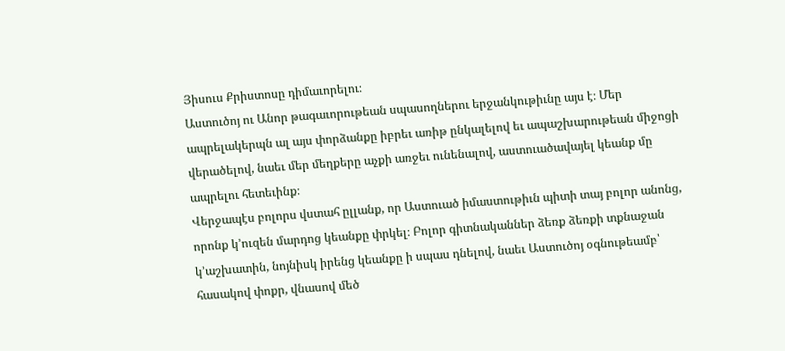Յիսուս Քրիստոսը դիմաւորելու։
Աստուծոյ ու Անոր թագաւորութեան սպասողներու երջանկութիւնը այս է։ Մեր ապրելակերպն ալ այս փորձանքը իբրեւ առիթ ընկալելով եւ ապաշխարութեան միջոցի վերածելով, նաեւ մեր մեղքերը աչքի առջեւ ունենալով, աստուածավայել կեանք մը ապրելու հետեւինք։
Վերջապէս բոլորս վստահ ըլլանք, որ Աստուած իմաստութիւն պիտի տայ բոլոր անոնց, որոնք կ՚ուզեն մարդոց կեանքը փրկել։ Բոլոր գիտնականներ ձեռք ձեռքի տքնաջան կ՚աշխատին, նոյնիսկ իրենց կեանքը ի սպաս դնելով, նաեւ Աստուծոյ օգնութեամբ՝ հասակով փոքր, վնասով մեծ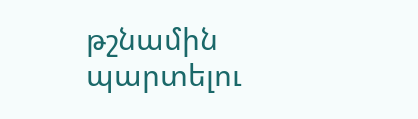թշնամին պարտելու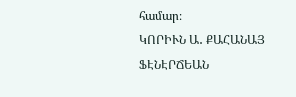համար։
ԿՈՐԻՒՆ Ա․ ՔԱՀԱՆԱՅ ՖԷՆԷՐՃԵԱՆ